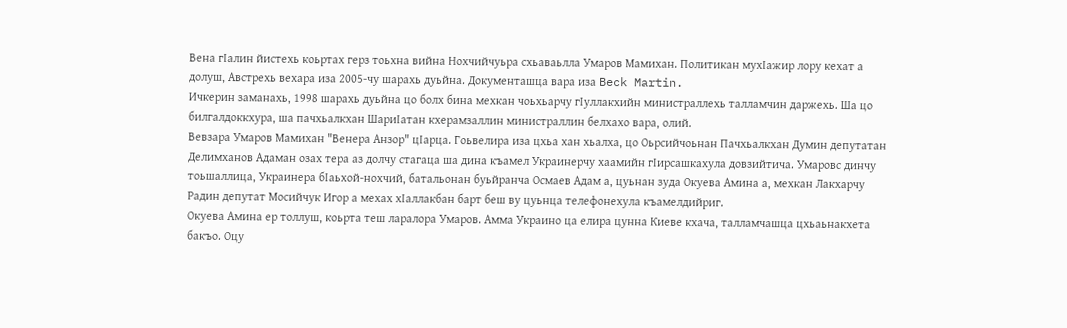Вена гIалин йистехь коьртах герз тоьхна вийна Нохчийчуьра схьаваьлла Умаров Мамихан. Политикан мухIажир лору кехат а долуш, Австрехь вехара иза 2005-чу шарахь дуьйна. Документашца вара иза Beck Martin.
Ичкерин заманахь, 1998 шарахь дуьйна цо болх бина мехкан чоьхьарчу гIуллакхийн министраллехь талламчин даржехь. Ша цо билгалдоккхура, ша пачхьалкхан ШариIатан кхерамзаллин министраллин белхахо вара, олий.
Вевзара Умаров Мамихан "Венера Анзор" цIарца. Гоьвелира иза цхьа хан хьалха, цо Оьрсийчоьнан Пачхьалкхан Думин депутатан Делимханов Адаман озах тера аз долчу стагаца ша дина къамел Украинерчу хаамийн гIирсашкахула довзийтича. Умаровс динчу тоьшаллица, Украинера бIаьхой-нохчий, батальонан буьйранча Осмаев Адам а, цуьнан зуда Окуева Амина а, мехкан Лакхарчу Радин депутат Мосийчук Игор а мехах хIаллакбан барт беш ву цуьнца телефонехула къамелдийриг.
Окуева Амина ер толлуш, коьрта теш ларалора Умаров. Амма Украино ца елира цунна Киеве кхача, талламчашца цхьаьнакхета бакъо. Оцу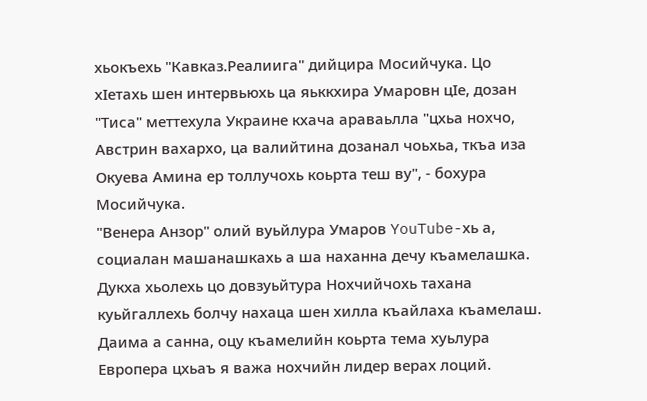хьокъехь "Кавказ.Реалиига" дийцира Мосийчука. Цо хIетахь шен интервьюхь ца яьккхира Умаровн цIе, дозан "Тиса" меттехула Украине кхача араваьлла "цхьа нохчо, Австрин вахархо, ца валийтина дозанал чоьхьа, ткъа иза Окуева Амина ер толлучохь коьрта теш ву", - бохура Мосийчука.
"Венера Анзор" олий вуьйлура Умаров YouTube-хь а, социалан машанашкахь а ша наханна дечу къамелашка. Дукха хьолехь цо довзуьйтура Нохчийчохь тахана куьйгаллехь болчу нахаца шен хилла къайлаха къамелаш. Даима а санна, оцу къамелийн коьрта тема хуьлура Европера цхьаъ я важа нохчийн лидер верах лоций.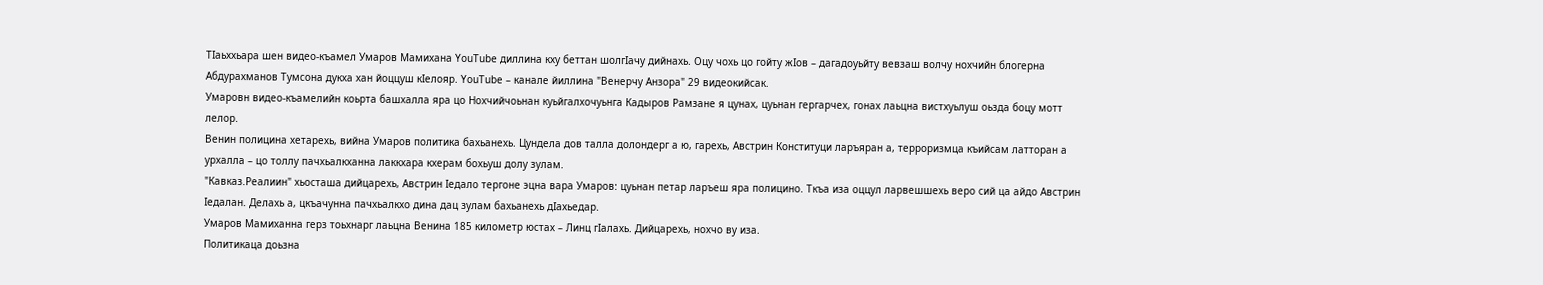ТIаьххьара шен видео-къамел Умаров Мамихана YouTube диллина кху беттан шолгIачу дийнахь. Оцу чохь цо гойту жIов – дагадоуьйту вевзаш волчу нохчийн блогерна Абдурахманов Тумсона дукха хан йоццуш кIелояр. YouTube – канале йиллина "Венерчу Анзора" 29 видеокийсак.
Умаровн видео-къамелийн коьрта башхалла яра цо Нохчийчоьнан куьйгалхочуьнга Кадыров Рамзане я цунах, цуьнан гергарчех, гонах лаьцна вистхуьлуш оьзда боцу мотт лелор.
Венин полицина хетарехь, вийна Умаров политика бахьанехь. Цундела дов талла долондерг а ю, гарехь, Австрин Конституци ларъяран а, терроризмца къийсам латторан а урхалла – цо толлу пачхьалкханна лаккхара кхерам бохьуш долу зулам.
"Кавказ.Реалиин" хьосташа дийцарехь, Австрин Iедало тергоне эцна вара Умаров: цуьнан петар ларъеш яра полицино. Ткъа иза оццул ларвешшехь веро сий ца айдо Австрин Iедалан. Делахь а, цкъачунна пачхьалкхо дина дац зулам бахьанехь дIахьедар.
Умаров Мамиханна герз тоьхнарг лаьцна Венина 185 километр юстах – Линц гIалахь. Дийцарехь, нохчо ву иза.
Политикаца доьзна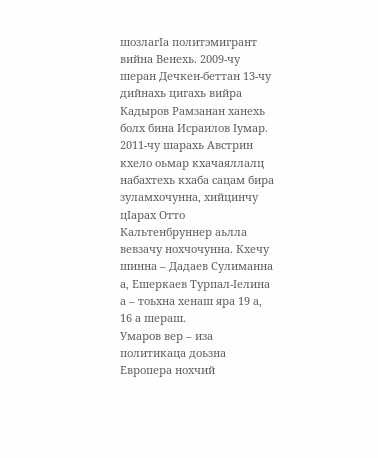шозлагIа политэмигрант вийна Венехь. 2009-чу шеран Дечкен-беттан 13-чу дийнахь цигахь вийра Кадыров Рамзанан ханехь болх бина Исраилов Iумар. 2011-чу шарахь Австрин кхело оьмар кхачаяллалц набахтехь кхаба сацам бира зуламхочунна, хийцинчу цIарах Отто Кальтенбруннер аьлла вевзачу нохчочунна. Кхечу шинна – Дадаев Сулиманна а, Ешеркаев Турпал-Iелина а – тоьхна хенаш яра 19 а, 16 а шераш.
Умаров вер – иза политикаца доьзна Европера нохчий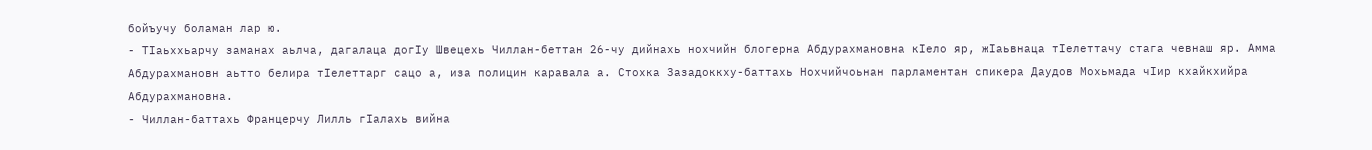бойъучу боламан лар ю.
- ТIаьххьарчу заманах аьлча, дагалаца догIу Швецехь Чиллан-беттан 26-чу дийнахь нохчийн блогерна Абдурахмановна кIело яр, жIаьвнаца тIелеттачу стага чевнаш яр. Амма Абдурахмановн аьтто белира тIелеттарг сацо а, иза полицин каравала а. Стохка Зазадоккху-баттахь Нохчийчоьнан парламентан спикера Даудов Мохьмада чIир кхайкхийра Абдурахмановна.
- Чиллан-баттахь Францерчу Лилль гIалахь вийна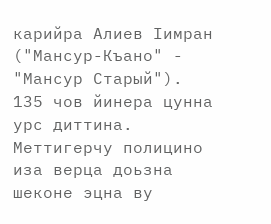карийра Алиев Iимран ("Мансур-Къано" - "Мансур Старый"). 135 чов йинера цунна урс диттина. Меттигерчу полицино иза верца доьзна шеконе эцна ву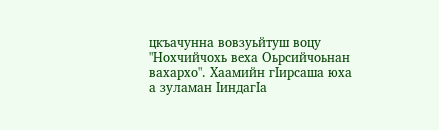цкъачунна вовзуьйтуш воцу "Нохчийчохь веха Оьрсийчоьнан вахархо". Хаамийн гIирсаша юха а зуламан IиндагIа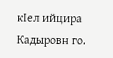кIел ийцира Кадыровн го.